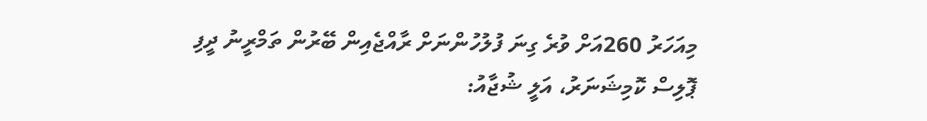މިއަހަރު 260އަށް ވުރެ ގިނަ ފުލުހުންނަށް ރާއްޖެއިން ބޭރުން ތަމްރީނު ދީފި
ޕޮލިސް ކޮމިޝަނަރު، އަލީ ޝުޖާއު: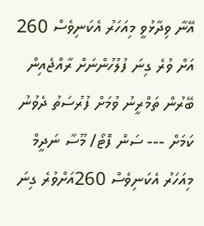އޭނާ ވިދާޅުވީ މިއަހަރު އެކަނިވެސް 260 އަށް ވުރެ ގިނަ ފުލުހުންނަށް ރާއްޖެއިން ބޭރުން ތަމްރީނު ވުމަށް ފުރުސަތު ދެވުނު ކަމަށް --- ސަން ފޮޓޯ/ މޫސާ ނަދީމް
މިއަހަރު އެކަނިވެސް 260އަށްވުރެ ގިނަ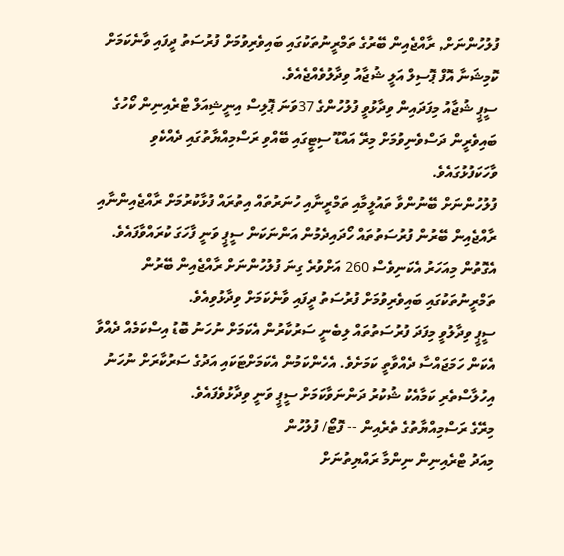ފުލުހުންނަށް, ރާއްޖެއިން ބޭރުގެ ތަމްރީނުތަކުގައި ބައިވެރިވުމަށް ފުރުސަތު ދީފައި ވާނެކަމަށް ކޮމިޝަނާ އޮފް ޕޮސިލް އަލީ ޝުޖާއު ވިދާލުވެއްޖެއެވެ.
ސީޕީ ޝުޖާއު މިފަދައިން ވިދާޅުވީ ފުލުހުންގެ 37ވަނަ ޕޮލިސް އިނީޝިއަލް ޓްރެއިނިން ކޯހުގެ ބައިވެރީން ދަސްވެނިވުމަށް މިރޭ އައްޑޫ ސިޓީގައި ބޭއްވި ރަސްމިއްޔާތުގައި ދެއްކެވި ވާހަކަފުޅުގައެވެ.
ފުލުހުންނަށް ބޭނުންވާ ތައުލީމާއި ތަމްރީނާއި ހުނަރުތައް އިތުރައް ފުޅާކުރުމަށް ރާއްޖެއިންނާއި ރާއްޖެއިން ބޭރުން ފުރުސަތުތައް ހޯދައިދެމުން އަންނަކަން ސީޕީ ވަނީ ފާހަގަ ކުރައްވާފައެވެ. އެގޮތުން މިއަހަރު އެކަނިވެސް 260 އަށްވުރެ ގިނަ ފުލުހުންނަށް ރާއްޖެއިން ބޭރުން ތަމްރީނުތަކުގައި ބައިވެރިވުމަށް ފުރުސަތު ދީފައި ވާނެކަމަށް ވިދާޅުވިއެވެ.
ސީޕީ ވިދާލުވީ މިފަދަ ފުރުސަތުތައް ލިބެނީ ސަރުކާރުން އެކަމަށް ނުހަނު ބޮޑު އިސްކަމެއް ދެއްވާ އެކަން ހަމަޖައްސާ ދެއްވާތީ ކަމަށެވެ. އެހެންކަމުން އެކަމަށްޓަކައި އަދުގެ ސަރުކާރަށް ނުހަނު އިހުލާސްތެރި ކަމާއެކު ޝުކުރު ދަންނަވާކަމަށް ސީޕީ ވަނީ ވިދާޅުވެފައެވެ.
މިރޭގެ ރަސްމިއްޔާތުގެ ތެރެއިން -- ފޮޓޯ/ ފުލުހުން
މިއަދު ޓްރެއިނިން ނިންމާ ރައްޔިތުނަށް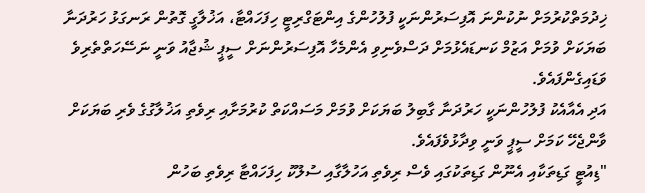ޚިދުމަތްކުރުމަށް ނުކުންނަ އޮފިސަރުންނަކީ ފުލުހުންގެ އިންޓަގްރިޓީ ހިފަހައްޓާ، އަޚުލާގީ ގޮތުން ރަނގަޅު ހަރުދަނާ ބަޔަކަށް ވުމަށް އަޒުމް ކަނޑައެޅުމަށް ދަސްވެނިވި އެންމެހާ އޮފިސަރުންނަށް ސީޕީ ޝުޖާއު ވަނީ ނަސޭހަތްތެރިވެ ވަޑައިގެންފައެވެ.
އަދި އެއާއެކު ފުލުހުންނަކީ ހަރުދަނާ ގާބިލު ބަޔަކަށް ވުމަށް މަސައްކަތް ކުރުމަށާއި ރިވެތި އަޚުލާގުގެ ވެރި ބަޔަކަށް ވާންޖެހޭ ކަމަށް ސީޕީ ވަނީ ވިދާޅުވެފައެވެ.
"ޑިއުޓީ ގަޑިތަކާއި އެނޫން ގަޑިތަކުގައި ވެސް ރިވެތި އަހުލާގާއި ސުލޫކު ހިފަހައްޓާ ރިވެތި ބަހުން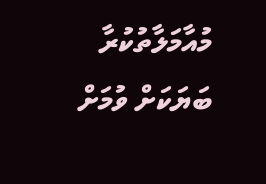މުއާމަލާތުކުރާ ބަޔަކަށް ވުމަށް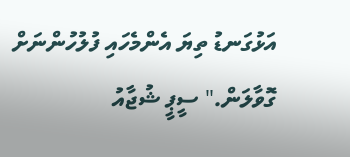އަޅުގަނޑު ތިޔަ އެންމެހައި ފުލުހުންނަށް ގޮވާލަން." ސީޕީ ޝުޖާއު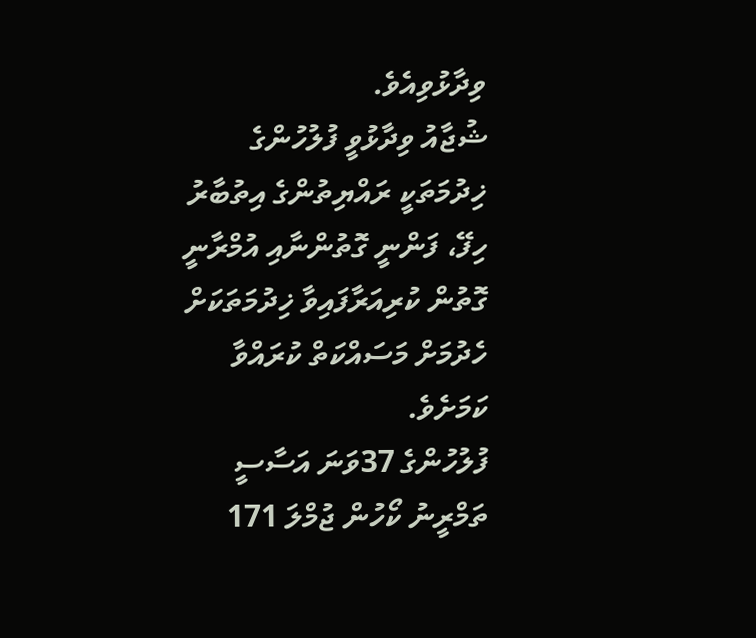ވިދާޅުވިއެވެ.
ޝުޖާއު ވިދާޅުވީ ފުލުހުންގެ ޚިދުމަތަކީ ރައްޔިތުންގެ އިތުބާރު ހިފޭ، ފަންނީ ގޮތުންނާއި އުމްރާނީ ގޮތުން ކުރިއަރާފައިވާ ޚިދުމަތަކަށް ހެދުމަށް މަސައްކަތް ކުރައްވާ ކަމަށެވެ.
ފުލުހުންގެ 37ވަނަ އަސާސީ ތަމްރީނު ކޯހުން ޖުމްލަ 171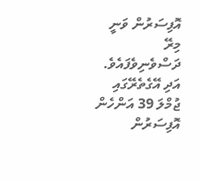އޮފިސަރުން ވަނީ މިރޭ ދަސްވެނިވެފައެވެ. އަދި އޭގެތެރޭގައި ޖުމްލަ 39 އަންހެން އޮފިސަރުން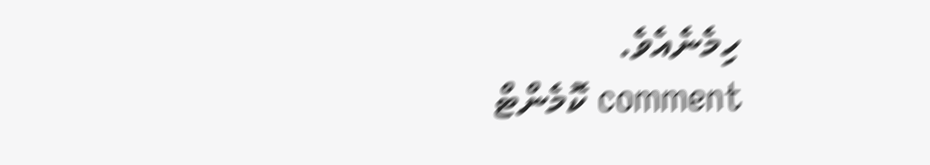ހިމެނެއެވެ.
comment ކޮމެންޓް